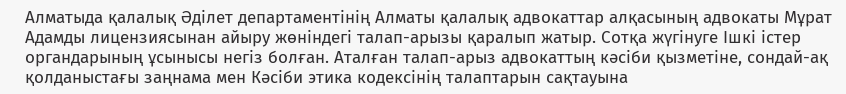Алматыда қалалық Әділет департаментінің Алматы қалалық адвокаттар алқасының адвокаты Мұрат Адамды лицензиясынан айыру жөніндегі талап-арызы қаралып жатыр. Сотқа жүгінуге Ішкі істер органдарының ұсынысы негіз болған. Аталған талап-арыз адвокаттың кәсіби қызметіне, сондай-ақ қолданыстағы заңнама мен Кәсіби этика кодексінің талаптарын сақтауына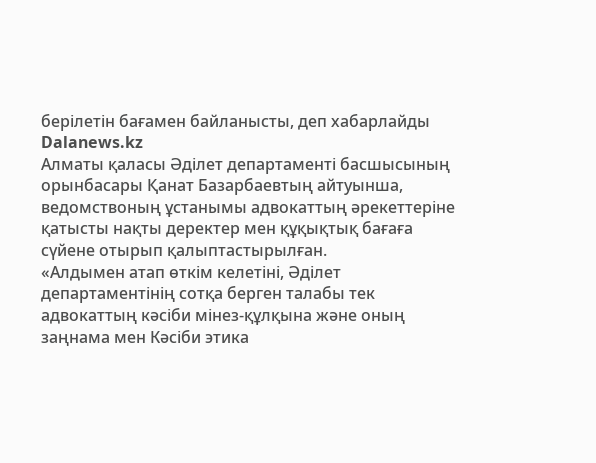берілетін бағамен байланысты, деп хабарлайды Dalanews.kz
Алматы қаласы Әділет департаменті басшысының орынбасары Қанат Базарбаевтың айтуынша, ведомствоның ұстанымы адвокаттың әрекеттеріне қатысты нақты деректер мен құқықтық бағаға сүйене отырып қалыптастырылған.
«Алдымен атап өткім келетіні, Әділет департаментінің сотқа берген талабы тек адвокаттың кәсіби мінез-құлқына және оның заңнама мен Кәсіби этика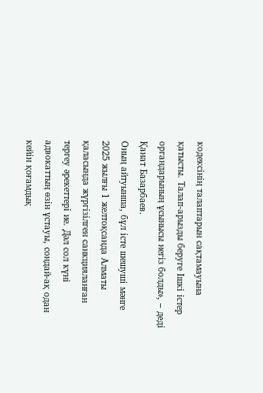кодексінің талаптарын сақтамауына қатысты. Талап-арызды беруге Ішкі істер органдарының ұсынысы негіз болды», – деді Қанат Базарбаев.
Оның айтуынша, бұл істе шешуші мәнге 2025 жылғы 1 желтоқсанда Алматы қаласында жүргізілген санкцияланған тергеу әрекеттері ие. Дәл сол күні адвокаттың өзін ұстауы, сондай-ақ одан кейін қоғамдық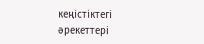кеңістіктегі әрекеттері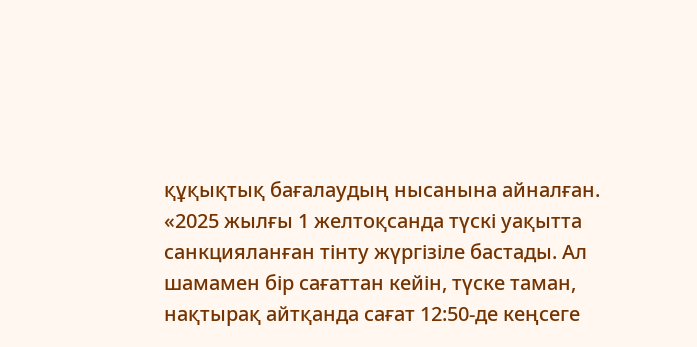құқықтық бағалаудың нысанына айналған.
«2025 жылғы 1 желтоқсанда түскі уақытта санкцияланған тінту жүргізіле бастады. Ал шамамен бір сағаттан кейін, түске таман, нақтырақ айтқанда сағат 12:50-де кеңсеге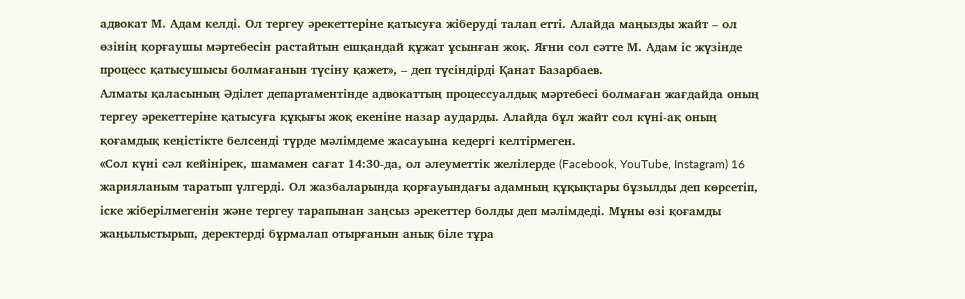адвокат М. Адам келді. Ол тергеу әрекеттеріне қатысуға жіберуді талап етті. Алайда маңызды жайт – ол өзінің қорғаушы мәртебесін растайтын ешқандай құжат ұсынған жоқ. Яғни сол сәтте М. Адам іс жүзінде процесс қатысушысы болмағанын түсіну қажет», – деп түсіндірді Қанат Базарбаев.
Алматы қаласының Әділет департаментінде адвокаттың процессуалдық мәртебесі болмаған жағдайда оның тергеу әрекеттеріне қатысуға құқығы жоқ екеніне назар аударды. Алайда бұл жайт сол күні-ақ оның қоғамдық кеңістікте белсенді түрде мәлімдеме жасауына кедергі келтірмеген.
«Сол күні сәл кейінірек, шамамен сағат 14:30-да, ол әлеуметтік желілерде (Facebook, YouTube, Instagram) 16 жарияланым таратып үлгерді. Ол жазбаларында қорғауындағы адамның құқықтары бұзылды деп көрсетіп, іске жіберілмегенін және тергеу тарапынан заңсыз әрекеттер болды деп мәлімдеді. Мұны өзі қоғамды жаңылыстырып, деректерді бұрмалап отырғанын анық біле тұра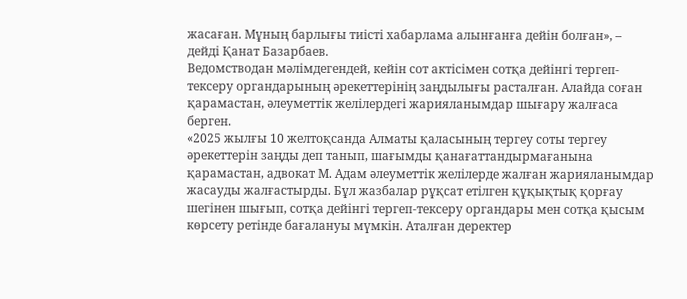жасаған. Мұның барлығы тиісті хабарлама алынғанға дейін болған», – дейді Қанат Базарбаев.
Ведомстводан мәлімдегендей, кейін сот актісімен сотқа дейінгі тергеп-тексеру органдарының әрекеттерінің заңдылығы расталған. Алайда соған қарамастан, әлеуметтік желілердегі жарияланымдар шығару жалғаса берген.
«2025 жылғы 10 желтоқсанда Алматы қаласының тергеу соты тергеу әрекеттерін заңды деп танып, шағымды қанағаттандырмағанына қарамастан, адвокат М. Адам әлеуметтік желілерде жалған жарияланымдар жасауды жалғастырды. Бұл жазбалар рұқсат етілген құқықтық қорғау шегінен шығып, сотқа дейінгі тергеп-тексеру органдары мен сотқа қысым көрсету ретінде бағалануы мүмкін. Аталған деректер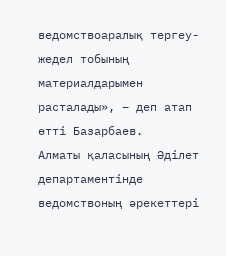ведомствоаралық тергеу-жедел тобының материалдарымен расталады», – деп атап өтті Базарбаев.
Алматы қаласының Әділет департаментінде ведомствоның әрекеттері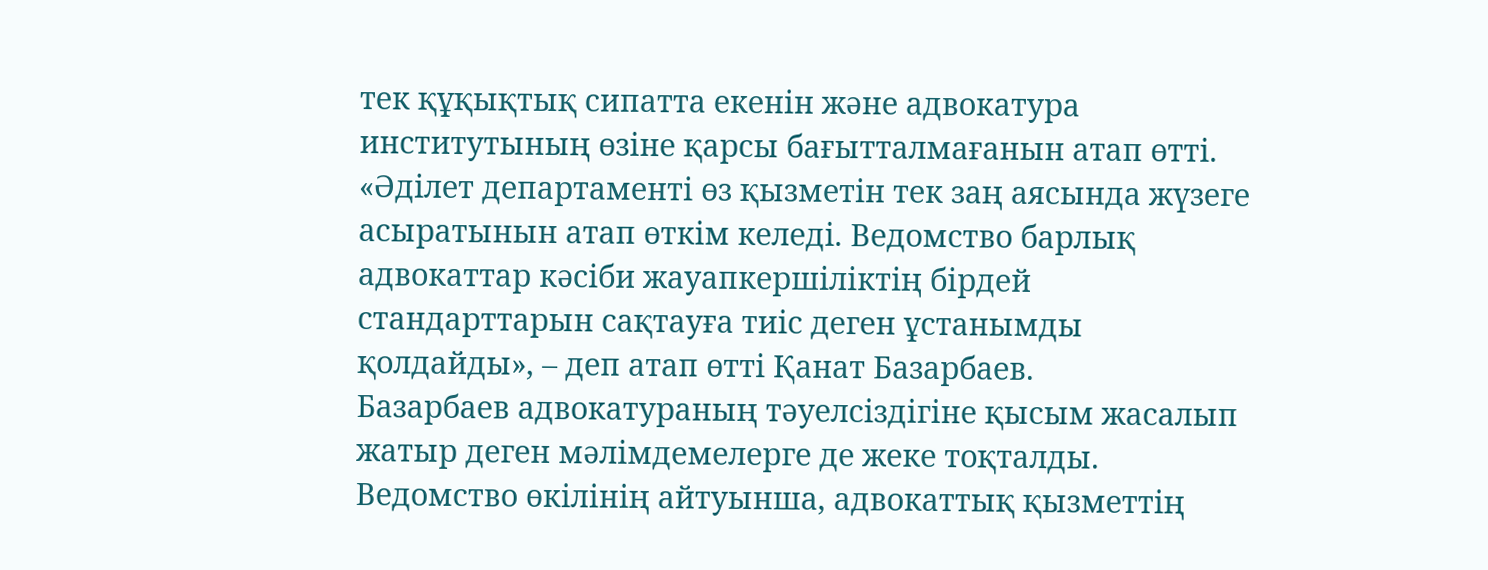тек құқықтық сипатта екенін және адвокатура институтының өзіне қарсы бағытталмағанын атап өтті.
«Әділет департаменті өз қызметін тек заң аясында жүзеге асыратынын атап өткім келеді. Ведомство барлық адвокаттар кәсіби жауапкершіліктің бірдей стандарттарын сақтауға тиіс деген ұстанымды қолдайды», – деп атап өтті Қанат Базарбаев.
Базарбаев адвокатураның тәуелсіздігіне қысым жасалып жатыр деген мәлімдемелерге де жеке тоқталды. Ведомство өкілінің айтуынша, адвокаттық қызметтің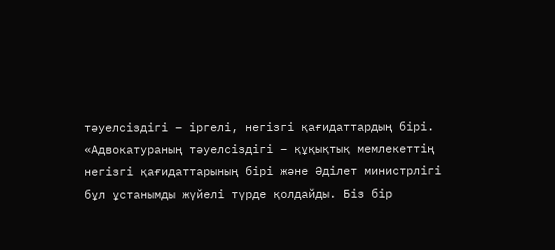тәуелсіздігі – іргелі, негізгі қағидаттардың бірі.
«Адвокатураның тәуелсіздігі – құқықтық мемлекеттің негізгі қағидаттарының бірі және Әділет министрлігі бұл ұстанымды жүйелі түрде қолдайды. Біз бір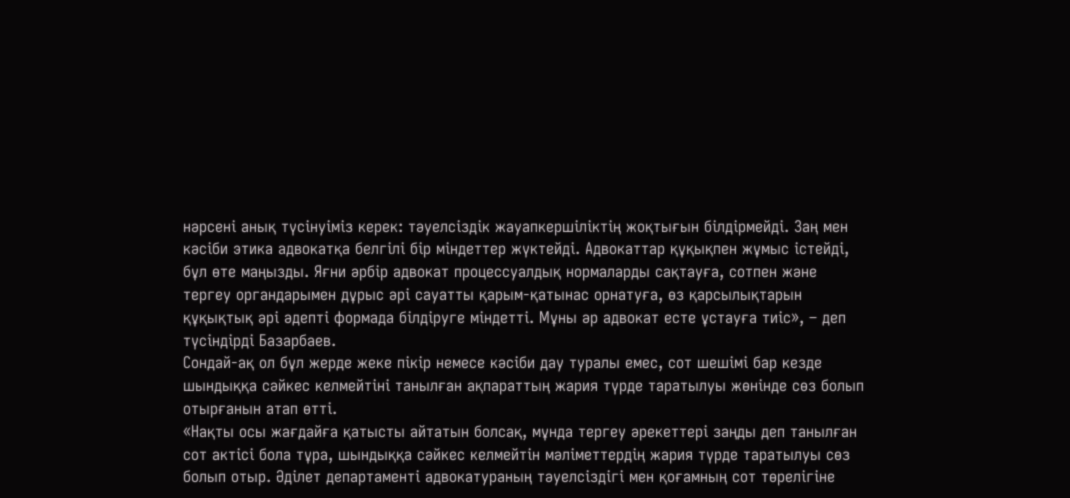нәрсені анық түсінуіміз керек: тәуелсіздік жауапкершіліктің жоқтығын білдірмейді. Заң мен кәсіби этика адвокатқа белгілі бір міндеттер жүктейді. Адвокаттар құқықпен жұмыс істейді, бұл өте маңызды. Яғни әрбір адвокат процессуалдық нормаларды сақтауға, сотпен және тергеу органдарымен дұрыс әрі сауатты қарым-қатынас орнатуға, өз қарсылықтарын құқықтық әрі әдепті формада білдіруге міндетті. Мұны әр адвокат есте ұстауға тиіс», – деп түсіндірді Базарбаев.
Сондай-ақ ол бұл жерде жеке пікір немесе кәсіби дау туралы емес, сот шешімі бар кезде шындыққа сәйкес келмейтіні танылған ақпараттың жария түрде таратылуы жөнінде сөз болып отырғанын атап өтті.
«Нақты осы жағдайға қатысты айтатын болсақ, мұнда тергеу әрекеттері заңды деп танылған сот актісі бола тұра, шындыққа сәйкес келмейтін мәліметтердің жария түрде таратылуы сөз болып отыр. Әділет департаменті адвокатураның тәуелсіздігі мен қоғамның сот төрелігіне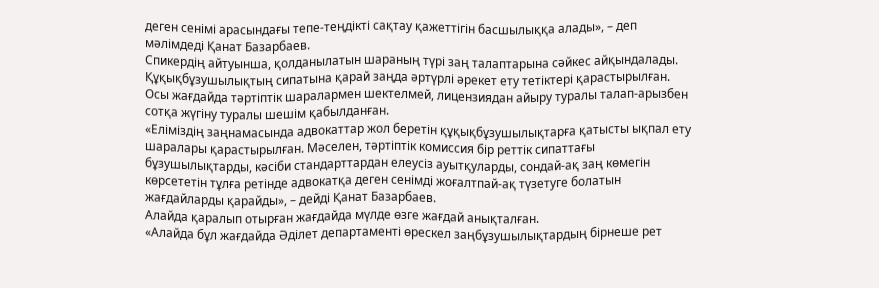деген сенімі арасындағы тепе-теңдікті сақтау қажеттігін басшылыққа алады», – деп мәлімдеді Қанат Базарбаев.
Спикердің айтуынша, қолданылатын шараның түрі заң талаптарына сәйкес айқындалады. Құқықбұзушылықтың сипатына қарай заңда әртүрлі әрекет ету тетіктері қарастырылған. Осы жағдайда тәртіптік шаралармен шектелмей, лицензиядан айыру туралы талап-арызбен сотқа жүгіну туралы шешім қабылданған.
«Еліміздің заңнамасында адвокаттар жол беретін құқықбұзушылықтарға қатысты ықпал ету шаралары қарастырылған. Мәселен, тәртіптік комиссия бір реттік сипаттағы бұзушылықтарды, кәсіби стандарттардан елеусіз ауытқуларды, сондай-ақ заң көмегін көрсететін тұлға ретінде адвокатқа деген сенімді жоғалтпай-ақ түзетуге болатын жағдайларды қарайды», – дейді Қанат Базарбаев.
Алайда қаралып отырған жағдайда мүлде өзге жағдай анықталған.
«Алайда бұл жағдайда Әділет департаменті өрескел заңбұзушылықтардың бірнеше рет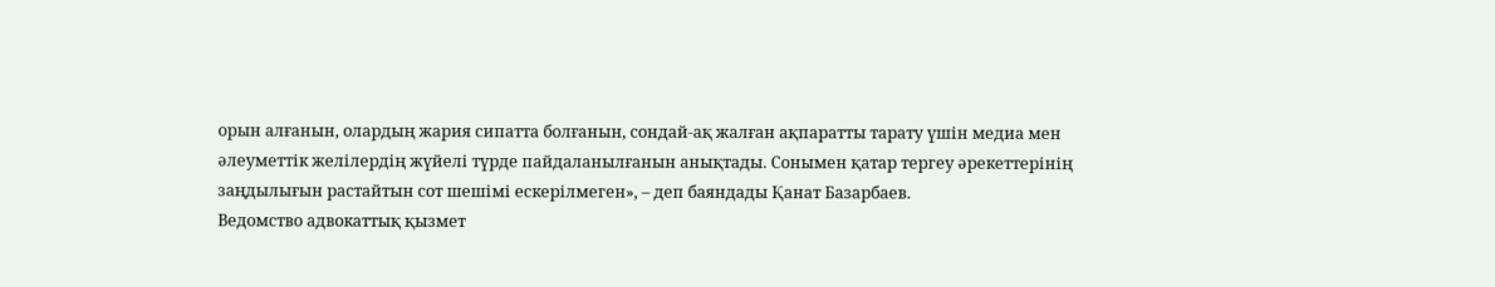орын алғанын, олардың жария сипатта болғанын, сондай-ақ жалған ақпаратты тарату үшін медиа мен әлеуметтік желілердің жүйелі түрде пайдаланылғанын анықтады. Сонымен қатар тергеу әрекеттерінің заңдылығын растайтын сот шешімі ескерілмеген», – деп баяндады Қанат Базарбаев.
Ведомство адвокаттық қызмет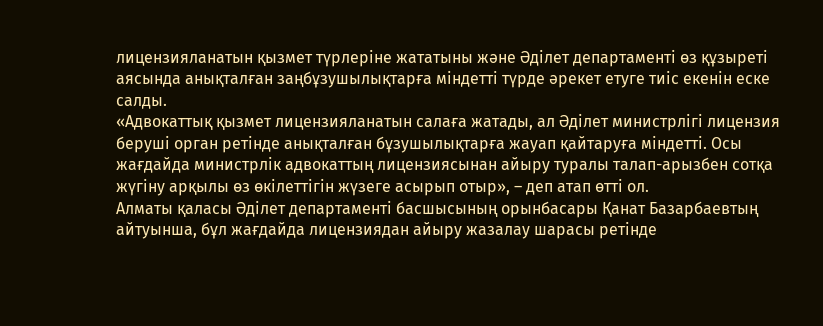лицензияланатын қызмет түрлеріне жататыны және Әділет департаменті өз құзыреті аясында анықталған заңбұзушылықтарға міндетті түрде әрекет етуге тиіс екенін еске салды.
«Адвокаттық қызмет лицензияланатын салаға жатады, ал Әділет министрлігі лицензия беруші орган ретінде анықталған бұзушылықтарға жауап қайтаруға міндетті. Осы жағдайда министрлік адвокаттың лицензиясынан айыру туралы талап-арызбен сотқа жүгіну арқылы өз өкілеттігін жүзеге асырып отыр», – деп атап өтті ол.
Алматы қаласы Әділет департаменті басшысының орынбасары Қанат Базарбаевтың айтуынша, бұл жағдайда лицензиядан айыру жазалау шарасы ретінде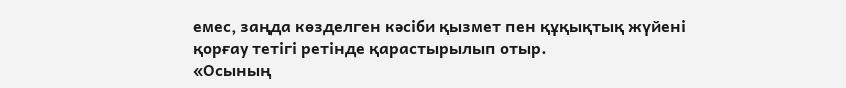емес, заңда көзделген кәсіби қызмет пен құқықтық жүйені қорғау тетігі ретінде қарастырылып отыр.
«Осының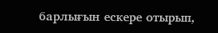барлығын ескере отырып,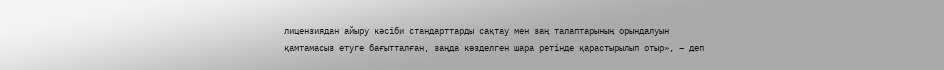лицензиядан айыру кәсіби стандарттарды сақтау мен заң талаптарының орындалуын қамтамасыз етуге бағытталған, заңда көзделген шара ретінде қарастырылып отыр», – деп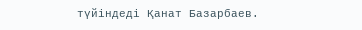түйіндеді Қанат Базарбаев.